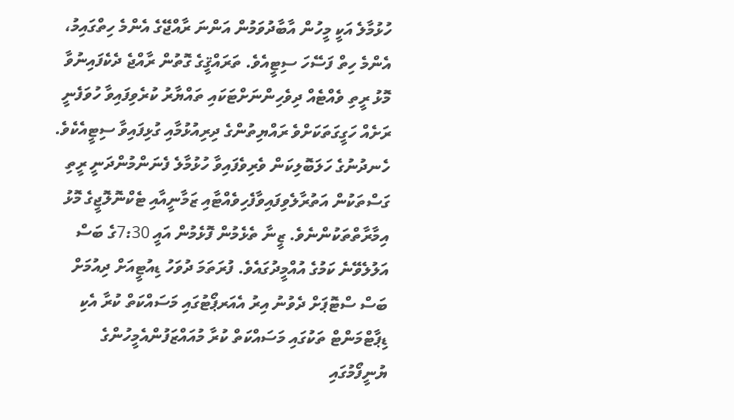ހުޅުމާލެ އަކީ މީހުން އާބާދުވަމުން އަންނަ ރާއްޖޭގެ އެންމެ ހިތްގައިމު، އެންމެ ހިތް ފަސޭހަ ސިޓީއެވެ. ތަރައްޤީގެ ގޮތުން ރާއްޖެ ދެކެފައިނުވާ މޮޅު ރީތި ވެއްޓެއް ދިވެހިންނަށްޓަކައި ތައްޔާރު ކުރެވިފައިވާ ހުވަފެނީ ރަށެއް ހަގީގަތަކަށްވެ ރައްޔިތުންގެ ދިރިއުޅުމާއި ގުޅިފައިވާ ސިޓީއެކެވެ.
ހެނދުނުގެ ހަލަބޮލިކަން ވެރިވެފައިވާ ހުޅުމާލެ ފެނަންމުންދަނީ ރީތި ގަސްތަކުން އަތުރާލެވިފައިވާފެހިވެއްޓާއި ޒަމާނީއާއި ޓެކްނޮލޮޖީގެ މޮޅު އިމާރާތްތަކުންނެވެ. ޒީނާ ތެޅެމުން ފޮޅެމުން އައީ 7:30ގެ ބަސް އަލުލެވޭނެ ކަމުގެ އުއްމީދުގައެވެ. ފުރަތަމަ ދުވަހު ޑިއުޓީއަށް ދިއުމަށް ބަސް ސްޓޮޕަށް ދެވުނު އިރު އެއަރޕޯޓުގައި މަސައްކަތް ކުރާ އެކި ޑިޕާޓްމަންޓް ތަކުގައި މަސައްކަތް ކުރާ މުއައްޒަފުންއެމީހުންގެ ޔުނީފޯމުގައި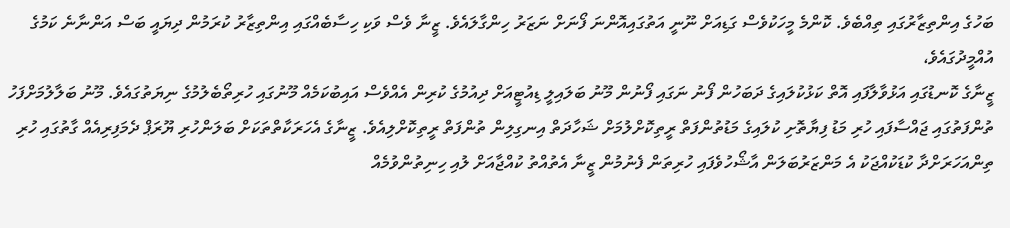ބަހުގެ އިންތިޒާރުގައި ތިއްބެވެ. ކޮންމެ މީހަކުވެސް ގަޑިއަށް ނޫނީ އަތުގައިއޮންނަ ފޯނަށް ނަޒަރު ހިންގާލައެވެ. ޒީނާ ވެސް ވަކި ހިސާބެއްގައި އިންތިޒާރު ކުރަމުން ދިޔައީ ބަސް އަންނާނެ ކަމުގެ އުއްމީދުގައެވެ،
ޒީނާގެ ކޮނޑުގައި އަޅުވާލާފައި އޮތް ކަޅުކުލައިގެ ދަބަހުން ފޯނު ނަގައި ފޯނުން މޫނު ބަލައިލީ ޑިއުޓީއަށް ދިއުމުގެ ކުރިން އެއްވެސް އައިބުކަމެއް މޫނުގައި ހުރިތޯބެލުމުގެ ނިޔަތުގައެވެ. މޫނު ބަލާލުމަށްފަހު ތުންފަތުގައި ޖައްސާފައި ހުރި މަޑު ފިޔާތޮށި ކުލައިގެ މަޑުތުންފަތް ރީތިކޮށްލުމަށް ޝަހާދަތް އިނގިލިން ތުންފަތް ރީތިކޮށްލިއެވެ. ޒީނާގެ އެހަރަކާތްތަކަށް ބަލަންހުރި ޔޫރަޕް ދެމަފިރިއެއް ގާތުގައި ހުރި ތިންއަހަރަށްދާ ކުޑަކުއްޖަކު އެ މަންޒަރުބަލަން އާޝޯހުވެފައި ހުރިތަން ފެނުމުން ޒީނާ އެތުއްތު ކުއްޖާއަށް ލުއި ހިނިތުންވުމެއް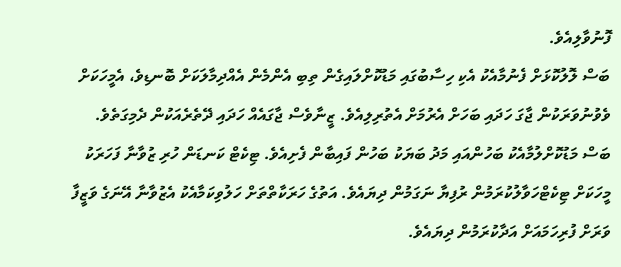ފޮނުވާލިއެވެ.
ބަސް ލޮލުކޮޅަށް ފެނުމާއެކު އެކި ހިސާބުގައި މަޑުކޮށްލައިގެން ތިބި އެންމެން އެއްދިމާލަކަށް ބޮނޑިވެ، އެމީހަކަށް ވެވުނުވަރަކުން ޖާގަ ހަދައި ބަހަށް އެރުމަށް އެތުރިލިއެވެ. ޒީނާވެސް ޖާގައެއް ހަދައި ދޭތެރެއަކުން ދެމިގަތެވެ.
ބަސް މަޑުކޮށްލުމާއެކު ބަހުންއައި މަދު ބަޔަކު ބަހުން ފައިބާން ފެށިއެވެ. ޓިކެޓް ކަނޑަން ހުރި ޒުވާނާ ފަހަރަކު މީހަކަށް ޓިކެޓްހަވާލުކުރަމުން ރުފިޔާ ނަގަމުން ދިޔައެވެ. އަތުގެ ހަރަކާތްތަށް ހަލުވިކަމާއެކު އެޒުވާނާ އޭނަގެ ވަޒީފާ ވަރަށް ފުރިހަމައަށް އަދާކުރަމުން ދިޔައެވެ.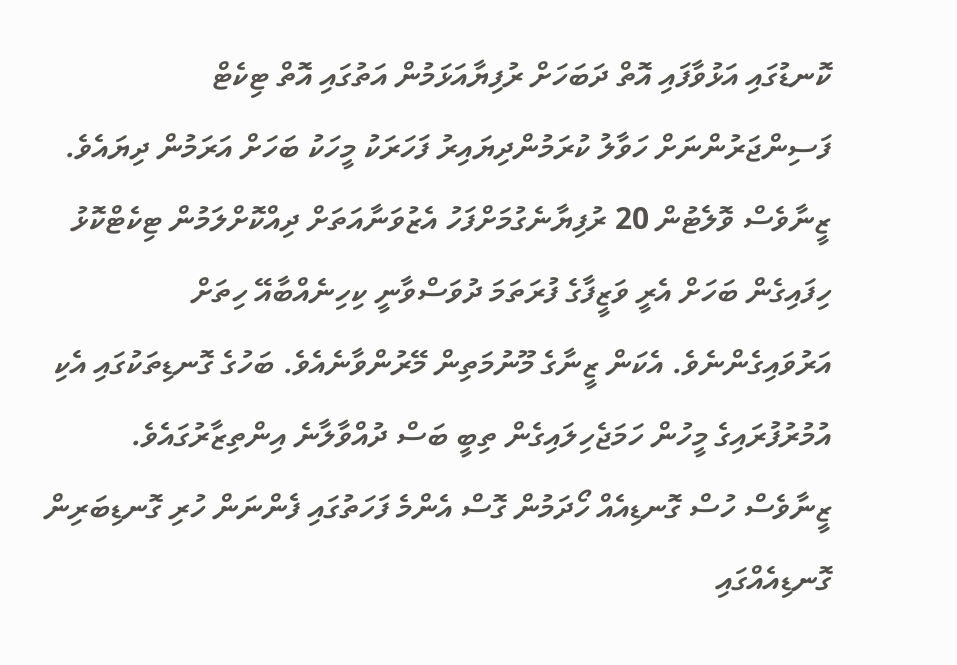ކޮނޑުގައި އަޅުވާފައި އޮތް ދަބަހަށް ރުފިޔާއަޅަމުން އަތުގައި އޮތް ޓިކެޓް ފަސިންޖަރުންނަށް ހަވާލު ކުރަމުންދިޔައިރު ފަހަރަކު މީހަކު ބަހަށް އަރަމުން ދިޔައެވެ.
ޒީނާވެސް ވޮލެޓުން 20 ރުފިޔާނެގުމަށްފަހު އެޒުވަނާއަތަށް ދިއްކޮށްލަމުން ޓިކެޓްކޮޅު ހިފައިގެން ބަހަށް އެރީ ވަޒީފާގެ ފުރަތަމަ ދުވަސްވާނީ ކިހިނެއްބާއޭ ހިތަށް އަރުވައިގެންނެވެ. އެކަން ޒީނާގެ މޫނުމަތިން މޭރުންވާނެއެވެ. ބަހުގެ ގޮނޑިތަކުގައި އެކި އުމުރުފުރައިގެ މީހުން ހަމަޖެހިލައިގެން ތިބީ ބަސް ދުއްވާލާނެ އިންތިޒާރުގައެވެ. ޒީނާވެސް ހުސް ގޮނޑިއެއް ހޯދަމުން ގޮސް އެންމެ ފަހަތުގައި ފެންނަން ހުރި ގޮނޑިބަރިން ގޮނޑިއެއްގައި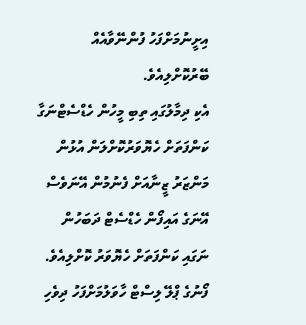އިށީނުމަށްފަހު ފުންނޭވާއެއް ބޭރުކޮށްލިއެވެ.
އެކި ދިމާލުގައި ތިބި މީހުން ހެޑްސެޓްނަގާ ކަންފަތަށް ހެޔޮވަރުކޮށްލަން އުޅުން މަންޒަރު ޒީނާއަށް ފެނުމުން އޭނަވެސް އޭނަގެ އައިފޯން ހެޑްސެޓް ދަބަހުން ނަގައި ކަންފަތަށް ހެޔޮވަރު ކޮށްލިއެވެ.
ފޯނުގެ ޕްލޭ ލިސްޓް ހާވަލުމަށްފަހު ދިވެހި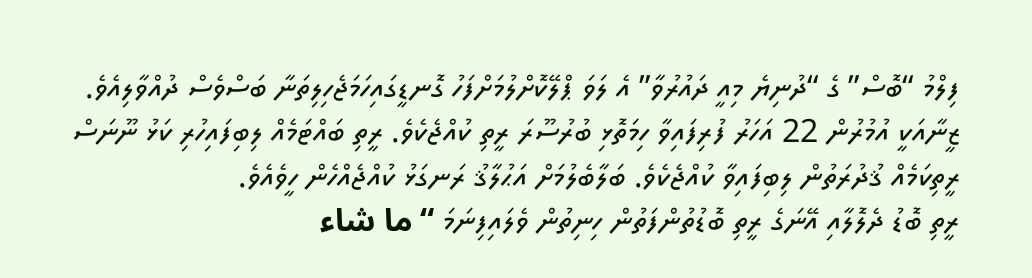ފިލްމު “ބޮސް” ގެ “ދުނިޔެ މިއީ ދައުރުވާ” އެ ލަވަ ޕްލޭކޮށްލުމަށްފަހު ގޮނޑީގައިހަމަޖެހިލިތަނާ ބަސްވެސް ދުއްވާލިއެވެ. ޒީނާއަކީ އުމުރުން 22 އަހަރު ފުރިފައިވާ ހިމަތޮޅި ބުރުސޫރަ ރީތި ކުއްޖެކެވެ. ރީތި ބައްޓަމެއް ލިބިފައިހުރި ކަޅު ނޫނަސް ރީތިކަމެއް ޤުދުރަތުން ލިބިފައިވާ ކުއްޖެކެވެ. ބަލާބެލުމަށް އަޙުލާޤު ރަނގަޅު ކުއްޖެއްހެން ހީވެއެވެ.
ރީތި ބޮޑު ދެލޮލާއި އޭނަގެ ރީތި ބޮޑުތުންފަތުން ހިނިތުން ވެލައިފިނަމަ “ما شاء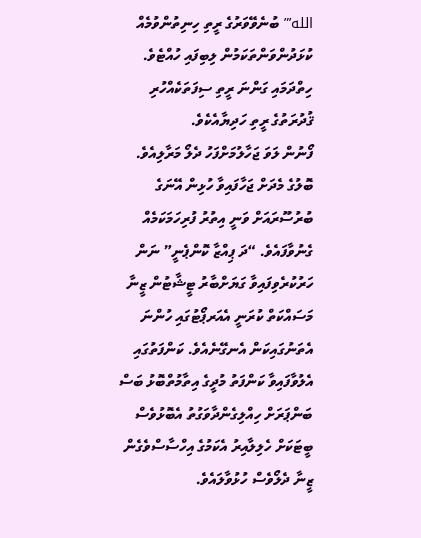الله’” ބުނެވޭވަރުގެ ރީތި ހިނިތުންވުމެއް ކުޅަދުންވަންތަކަމުން ލިބިފައި ހުއްޓެވެ. ހިތްދަމައި ގަންނަ ރީތި ސިފަތަކެއްހުރި ޤުދުރަތުގެ ރީތި ހަދިޔާއެކެވެ.
ފޯނުން ލަވަ ޖަހާލުމަށްފަހު ދެލޯ މަރާލިއެވެ. ބޮލުގެ މެދަށް ޖަހާފައިވާ ހުޅިން އޭނަގެ ބުރުސޫރައަށް ވަނީ އިތުރު ފުރިހަމަކަމެއް ގެނުވާފައެވެ. “ދަ ޕިއްޒާ ކޮންޕެނީ” ނަން ހަރުކުރެވިފައިވާ ގަޔަށްބާރު ޓީޝާޓުން ޒީނާ މަސައްކަތް ކުރަނީ އެއަރޕޯޓުގައި ހުންނަ އެތަނުގައިކަން އެނގޭނެއެވެ. ކަންފަތުގައި އެލުވާފައިވާ ކަންފަތު މުދީގެ އިތާމުތްބޮޅު ބަސް ބަންޕަރަށް ހިއްލިގެންދާވަގުތު އެބޮޅުވެސް ބީޓަކަށް ހެލިލާއިރު އެކަމުގެ އިހްސާސްވެގެން ޒީނާ ދެލޯވެސް ހުޅުވާލައެވެ.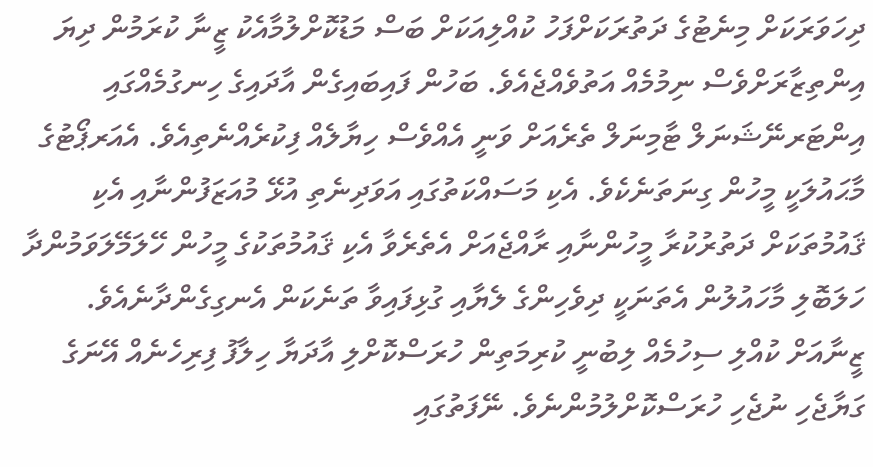ދިހަވަރަކަށް މިނެޓުގެ ދަތުރަކަށްފަހު ކުއްލިއަކަށް ބަސް މަޑުކޮށްލުމާއެކު ޒީނާ ކުރަމުން ދިޔަ އިންތިޒާރަށްވެސް ނިމުމެއް އަތުވެއްޖެއެވެ. ބަހުން ފައިބައިގެން އާދައިގެ ހިނގުމެއްގައި އިންޓަރނޭޝަނަލް ޓާމިނަލް ތެރެއަށް ވަނީ އެއްވެސް ހިޔާލެއް ފިކުރެއްނެތިއެވެ. އެއަރޕޯޓުގެ މާޙައުލަކީ މީހުން ގިނަތަނެކެވެ. އެކި މަސައްކަތުގައި އަވަދިނެތި އުޅޭ މުއަޒަފުންނާއި އެކި ޤައުމުތަކަށް ދަތުރުކުރާ މީހުންނާއި ރާއްޖެއަށް އެތެރެވާ އެކި ޤައުމުތަކުގެ މީހުން ހޭލަމޭލަވަމުންދާ ހަލަބޮލި މާހައުލުން އެތަނަކީ ދިވެހިންގެ ލެޔާއި ގުޅިފައިވާ ތަނެކަން އެނގިގެންދާނެއެވެ.
ޒީނާއަށް ކުއްލި ސިހުމެއް ލިބުނީ ކުރިމަތިން ހުރަސްކޮށްލި އާދަޔާ ހިލާފު ފިރިހެނެއް އޭނަގެ ގަޔާޖެހި ނުޖެހި ހުރަސްކޮށްލުމުންނެވެ. ނޭފަތުގައި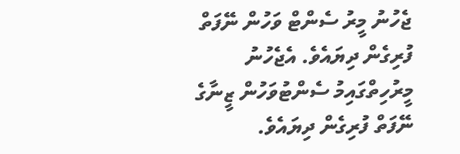ޖެހުނު މީރު ސެންޓް ވަހުން ނޭފަތް ފުރިގެން ދިޔައެވެ. އެޖެހުނު މީރުހިތްގައިމު ސެންޓުވަހުން ޒީނާގެ ނޭފަތް ފުރިގެން ދިޔައެވެ.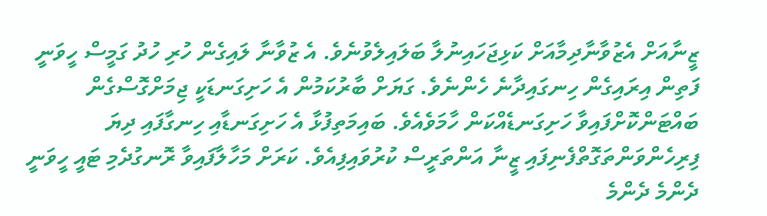ޒީނާއަށް އެޒުވާނާދިމާއަށް ކަޅިޖަހައިނުލާ ބަލައިލެވުނެވެ. އެ ޒުވާނާ ލައިގެން ހުރި ހުދު ގަމީސް ހީވަނީ ފަތިން އިރައިގެން ހިނގައިދާނެ ހެންނެވެ. ގަޔަށް ބާރުކަމުން އެ ހަށިގަނޑަކީ ޖިމަށްގޮސްގެން ބައްޓަންކޮށްފައިވާ ހަށިގަނޑެއްކަން ހާމަވެއެވެ. ބައިމަތިފުޅާ އެ ހަށިގަނޑާއި ހިނގާފައި ދިޔަ ފިރިހެންވަންތަގޮތްފެނިފައި ޒީނާ އަންތަރީސް ކުރުވައިފިއެވެ. ކަރަށް މަހާލާފައިވާ ރޮނގުދެމި ޓައީ ހީވަނީ ދެންމެ ދެންމެ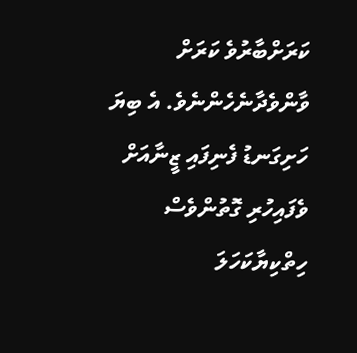ކަރަށްބާރުވެ ކަރަށް ވާންވެދާނެހެންނެވެ. އެ ބިޔަ ހަށިގަނޑު ފެނިފައި ޒީނާއަށް ވެފައިހުރި ގޮތުންވެސް ހިތްކިޔާކަހަލަ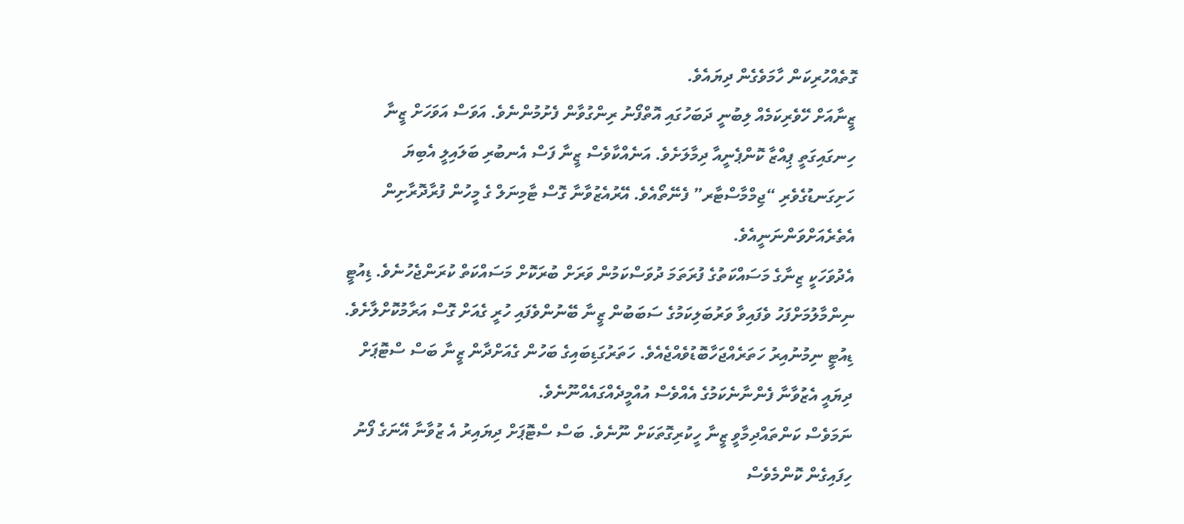ގޮތެއްހުރިކަން ހާމަވެގެން ދިޔައެވެ.
ޒީނާއަށް ހޭވެރިކަމެއް ލިބުނީ ދަބަހުގައި އޮތްފޯނު ރިންގުވާން ފެށުމުންނެވެ. އަވަސް އަވަހަށް ޒީނާ ހިނގައިގަތީ ޕިއްޒާ ކޮންޕެނީއާ ދިމާލަށެވެ. އަނެއްކާވެސް ޒީނާ ފަސް އެނބުރި ބަލައިލީ އެބިޔަ ހަށިގަނޑުގެވެރި “ޖިމްމާސްޓާރ” ފެނޭތޯއެވެ. އޭރުއެޒުވާނާ ގޮސް ޓާމިނަލް ގެ މީހުން ފުރާދޮރާށިން އެތެރެއަށްވަންނަނީއެވެ.
އެދުވަހަކީ ޒިނާގެ މަސައްކަތުގެ ފުރަތަމަ ދުވަސްކަމުން ވަރަށް ބުރަކޮށް މަސައްކަތް ކުރަންޖެހުނެވެ. ޑިއުޓީ ނިންމާލުމަށްފަހު ވެފައިވާ ވަރުބަލިކަމުގެ ސަބަބުން ޒީނާ ބޭނުންވެފައި ހުރީ ގެއަށް ގޮސް އަރާމުކޮށްލާށެވެ. ޑިއުޓީ ނިމުނުއިރު ހަތަރެއްޖަހާބޮޑުވެއްޖެއެވެ. ހަތަރުގަޑިބައިގެ ބަހުން ގެއަށްދާން ޒީނާ ބަސް ސްޓޮޕަށް ދިޔައީ އެޒުވާނާ ފެންނާނެކަމުގެ އެއްވެސް އުއްމީދެއްގައެއްނޫނެވެ.
ނަމަވެސް ކަންތައްދިމާވީ ޒީނާ ހީކުރިގޮތަކަށް ނޫނެވެ. ބަސް ސްޓޮޕަށް ދިޔައިރު އެ ޒުވާނާ އޭނަގެ ފޯނު ހިފައިގެން ކޮންމެވެސް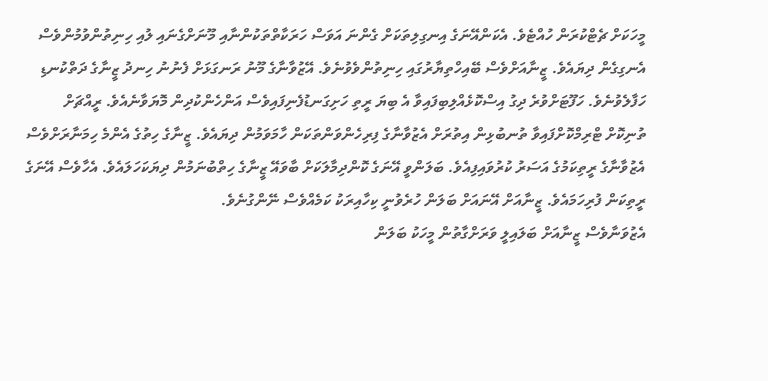މީހަކަށް ޗެޓްކުރަން ހުއްޓެވެ. އެކަންއޭނަގެ އިނގިލިތަކަށް ގެންނަ އަވަސް ހަރަކާތްތަކުންނާއި މޫނަށްގެނައި ލުއި ހިނިތުންވުމުންވެސް އެނގިގެން ދިޔައެވެ. ޒީނާއަށްވެސް ބޭއިހްތިޔާރުގައި ހިނިތުންވެވުނެވެ. އޭޒުވާނާގެ މޫނު ރަނގަޅަށް ފެނުނު ހިނދު ޒީނާގެ ދަތްކުނޑި ހަފާލެވުނެވެ. ހަފޫޓަށްވުރެ ދިގު އިސްކޮޅެއްލިބިފައިވާ އެ ބިޔަ ރީތި ހަށިގަނޑުފެނިފައިވެސް އަންހެންކުދިން މޮޔަވާނެއެވެ. ރީއްޗަށް ތުނިކޮށް ޓްރިމްކޮށްފައިވާ ތުނބުޅިން އިތުރަށް އެޒުވާނާގެ ފިރިހެންވަންތަކަން ހާމަވަމުން ދިޔައެވެ. ޒީނާގެ ހިތުގެ އެންމެ ހިމަނާރަށްވެސް އެޒުވާނާގެ ރީތިކަމުގެ އަސަރު ކުރުވައިފިއެވެ. ބަލަންވީ އޭނަގެ ކޮންދިމާލަކަށް ބާވައޭ ޒީނާގެ ހިތްބުނަމުން ދިޔަކަހަލައެވެ. އެހާވެސް އޭނަގެ ރީތިކަން ފުރިހަމައެވެ. ޒީނާއަށް އޭނައަށް ބަލަން ހުރެވުނީ ކިހާއިރަކު ކަމެއްވެސް ނޭންގުނެވެ.
އެޒުވަނާވެސް ޒީނާއަށް ބަލައިލީ ވަރަށްގާތުން މީހަކު ބަލަން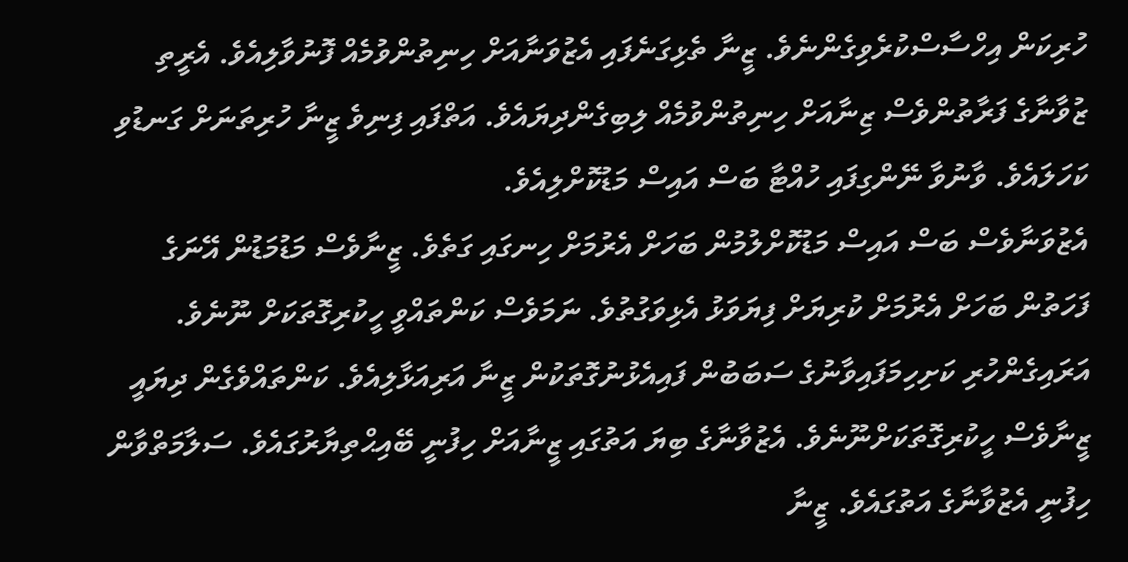ހުރިކަން އިހްސާސްކުރެވިގެންނެވެ. ޒީނާ ތެޅިގަނެފައި އެޒުވަނާއަށް ހިނިތުންވުމެއް ފޮނުވާލިއެވެ. އެރީތި ޒުވާނާގެ ފަރާތުންވެސް ޒިނާއަށް ހިނިތުންވުމެއް ލިބިގެންދިޔައެވެ. އަތްފައި ފިނިވެ ޒީނާ ހުރިތަނަށް ގަނޑުވި ކަހަލައެވެ. ވާނުވާ ނޭންގިފައި ހުއްޓާ ބަސް އައިސް މަޑުކޮށްލިއެވެ.
އެޒުވަނާވެސް ބަސް އައިސް މަޑުކޮށްލުމުން ބަހަށް އެރުމަށް ހިނގައި ގަތެވެ. ޒީނާވެސް މަޑުމަޑުން އޭނަގެ ފަހަތުން ބަހަށް އެރުމަށް ކުރިޔަށް ފިޔަވަޅު އެޅިވަގުތުވެ. ނަމަވެސް ކަންތައްވީ ހީކުރިގޮތަކަށް ނޫނެވެ. އަރައިގެންހުރި ކަށިހިމަފައިވާނުގެ ސަބަބުން ފައިއެޅުނުގޮތަކުން ޒީނާ އަރިއަޅާލިއެވެ. ކަންތައްވެގެން ދިޔައީ ޒީނާވެސް ހީކުރިގޮތަކަށްނޫނެވެ. އެޒުވާނާގެ ބިޔަ އަތުގައި ޒީނާއަށް ހިފުނީ ބޭއިޙްތިޔާރުގައެވެ. ސަލާމަތްވާން ހިފުނީ އެޒުވާނާގެ އަތުގައެވެ. ޒީނާ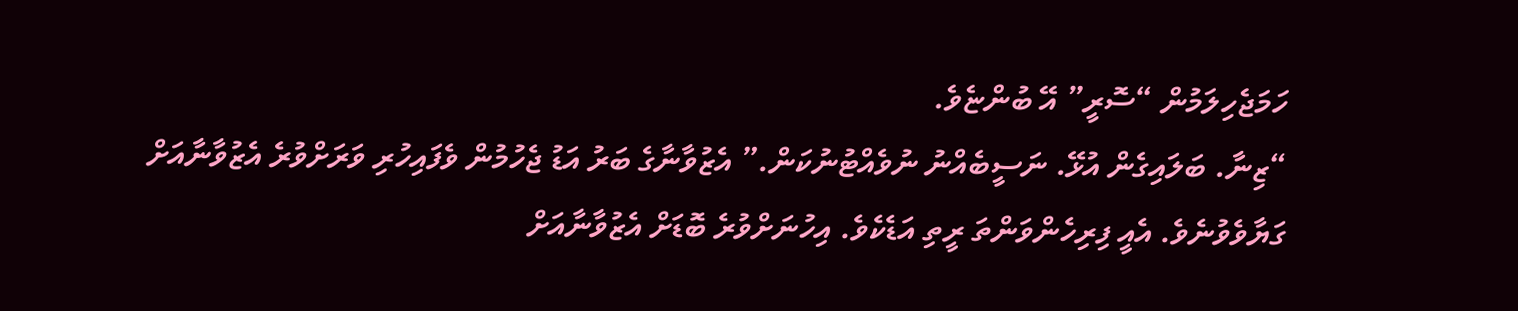ހަމަޖެހިލަމުން “ސޮރީ” އޭ ބުންޏެވެ.
“ޒިނާ. ބަލައިގެން އުޅޭ. ނަސީބެއްނު ނުވެއްޓުނުކަން.” އެޒުވާނާގެ ބަރު އަޑު ޖެހުމުން ވެފައިހުރި ވަރަށްވުރެ އެޒުވާނާއަށް ގަޔާވެވުނެވެ. އެއީ ފިރިހެންވަންތަ ރީތި އަޑެކެވެ. އިހުނަށްވުރެ ބޮޑަށް އެޒުވާނާއަށް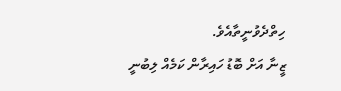ހިތްދެވުނީތާއެވެ.
ޒީނާ އަށް ބޮޑު ހައިރާން ކަމެއް ލިބުނީ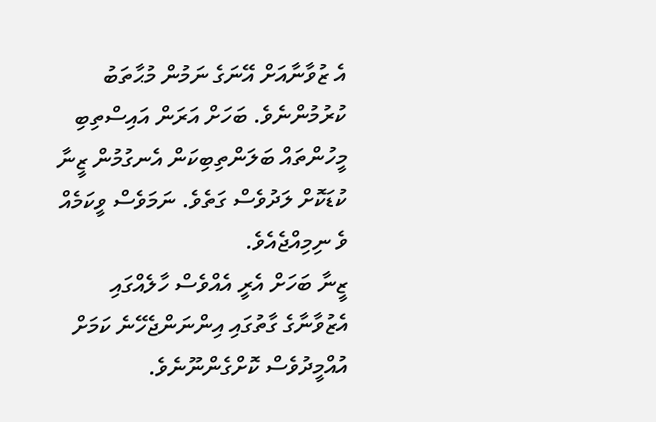އެ ޒުވާނާއަށް އޭނަގެ ނަމުން މުޙާތަބު ކުރުމުންނެވެ. ބަހަށް އަރަން އައިސްތިބި މީހުންތައް ބަލަންތިބިކަން އެނގުމުން ޒީނާ ކުޑަކޮށް ލަދުވެސް ގަތެވެ. ނަމަވެސް ވީކަމެއް ވެ ނިމިއްޖެއެވެ.
ޒީނާ ބަހަށް އެރީ އެއްވެސް ހާލެއްގައި އެޒުވާނާގެ ގާތުގައި އިންނަންޖެހޭނެ ކަމަށް އުއްމީދުވެސް ކޮށްގެންނޫނެވެ.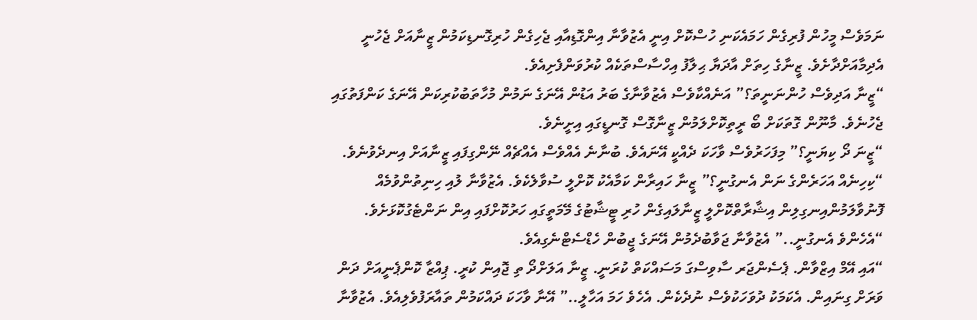ނަމަވެސް މީހުން ފުރިގެން ހަމައެކަނި ހުސްކޮށް އިނީ އެޒުވާނާ އިންގޮޑިއާއި ޖެހިގެން ހުރިގޮނޑިކަމުން ޒީނާއަށް ޖެހުނީ އެދިމާއަށްދާށެވެ. ޒީނާގެ ހިތަށް އާދަޔާ ޙިލާފު އިހްސާސްތަކެއް ކުރުވަންފެށިއެވެ.
“ޒީނާ އަދިވެސް ހުންނަނީތަ؟” އަނެއްކާވެސް އެޒުވާނާގެ ބަރު އަޑުން އޭނަގެ ނަމުން މުހާތަބުކުރިކަން އޭނަގެ ކަންފަތުގައި ޖެހުނެވެ. މާނޫން ގޮތަކަށް ބޯ ރީތިކޮށްލަމުން ޒީނާގޮސް ގޮނޑީގައި އިށީނެވެ.
“ޒީނަ ދޯ ކިޔަނީ؟” މިފަހަރުވެސް ވާހަކަ ދެއްކީ އޭނައެވެ. ބުނާނެ އެއްވެސް އެއްޗެއް ނޭންގިފައި ޒީނާއަށް އިނދެވުނެވެ.
“ކިހިނެއް އަހަރެންގެ ނަން އެނގުނީ؟” ޒީނާ ހައިރާން ކަމާއެކު ކޮށްލީ ސުވާލެކެވެ. އެޒުވާނާ ލުއި ހިނިތުންވުމެއް ފޮނުވާލަމުންއިނގިލިން އިޝާރާތްކޮށްލީ ޒީނާލައިގެން ހުރި ޓީޝާޓުގެ މޭމަތީގައި ހަރުކޮށްފައި އިން ނަންޓެގުކޮޅަށެވެ.
“އެހެންވެ އެނގުނީ..” އެޒުވާނާ ޖަވާބުދެމުން އޭނަގެ ޖީބުން ހެޑްސެޓްނެގިއެވެ.
“އައި އޭމް އިޒްވާން. ޕެސެންޖަރ ސާވިސްގަ މަސައްކަތް ކުރަނީ. ޒީނާ އަލަށްދޯ ތި ޖޮއިން ކުރީ. ޕިއްޒާ ކޮންޕެނީއަށް ދަން ވަރަށް ގިނައިން. އެކަމަކު ދުވަހަކުވެސް ނުދެކެން. އެހެވެ ހަމަ އަހާލީ..” އޭނާ ވާހަކަ ދައްކަމުން ތައާރަފުވެލިއެވެ. އެޒުވާނާ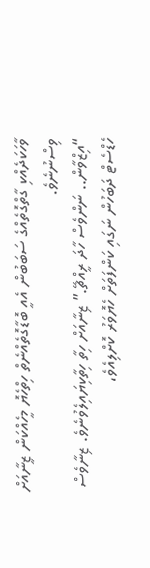ވާހަކަދެއްކި ގާތްގޮތެއްގެ ސަބަބުން އެއީ ބޮޑާގޮތެއްނެތް ހިތްހެޔޮ މީހެއްކަން ޒީނާއަށް ވިސްނުނެވެ.
“އިޒްވާން.. ނަންވެސް ހާދަ ރީއްޗޭ.” ޒިނާއަށް ހިތާ ހިތާކިޔައިލެވުނެވެ. ޒިނާވެސް ހެޑްސެޓް ދަބަހުން ނަގައި ކަންފަތަށް ހެޔޮވަރު ކޮށްލިއެވެ،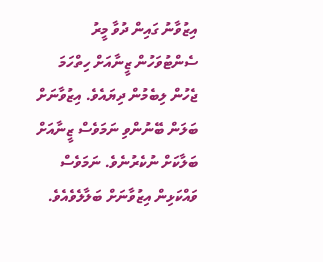އިޒުވާނު ގައިން ދުވާ މީރު ސެންޓުވަހުން ޒީނާއަށް ހިތްހަމަ ޖެހުން ލިބެމުން ދިޔައެވެ. އިޒުވާނަށް ބަލަން ބޭނުންވި ނަމަވެސް ޒީނާއަށް ބަލާކަށް ނުކެރުނެވެ. ނަމަވެސް ވައްކަޅިން އިޒުވާނަށް ބަލާލެވެއެވެ.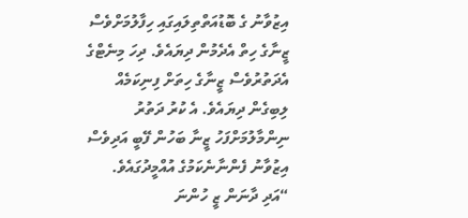އިޒުވާނު ގެ ބޮޑުއަތްތިލައިގައި ހިފާލުމަށްވެސް ޒީނާގެ ހިތް އެދެމުން ދިޔައެވެ. ދިހަ މިނެޓްގެ އެދަތުރުވެސް ޒީނާގެ ހިތަށް ފިނިކަމެއް ލިބިގެން ދިޔައެވެ. އެ ކުރު ދަތުރު ނިންމާލުމަށްފަހު ޒީނާ ބަހުން ފޭބީ އަދިވެސް އިޒުވާނު ފެންނާނެކަމުގެ އުއްމީދުގައެވެ.
“އަދި ދާނަން ޒީ ހުންނަ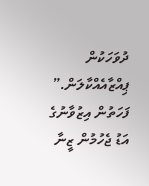ދުވަހަކުން ޕިއްޒާއެއްކާލަން.” ފަހަތުން އިޒުވާނުގެ އަޑު ޖެހުމުން ޒީނާ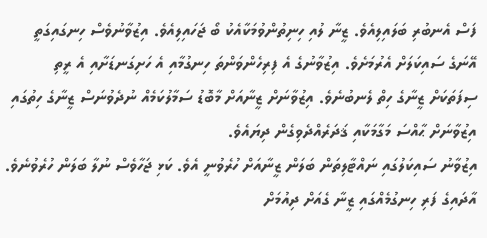ފަސް އެނބުރި ބަލައިލިއެވެ. ޒީނާ ލުއި ހިނިތުންވުމަކާއެކު ބޯ ޖަހައިލިއެވެ. އިޒުވާނުވެސް ހިނގައިގަތީ އޭނަގެ ސައިކަލަށް އެރުމަށެވެ. އިޒުވާނުގެ އެ ފިރިހެންވަންތަ ހިނގުމާއި އެ ހަށިގަނޑަށާއި އެ ރީތި ސިފަތަކަށް ޒީނާގެ ހިތް ލެނބުނެވެ. އިޒުވާނަށް ޒީނާއަށް މާބޮޑު ސަމާލުކަމެއް ނުދެވުނަސް ޒީނާގެ ހިތުގައި އިޒުވާނަށް ޙާއްސަ މަގާމަކާއި ޤަދަރެއްދެވިގެން ދިޔައެވެ.
އިޒުވާނު ސައިކަލުގައި ނައްޓާލިތަން ބަލަން ޒީނާއަށް ހުރެވުނީ އެވެ. ކަޅި ޖަހާވެސް ނުލާ ބަލަން ހުރެވުނެވެ. އާދައިގެ ފަރި ހިނގުމެއްގައި ޒީނާ ގެއަށް ދިއުމަށް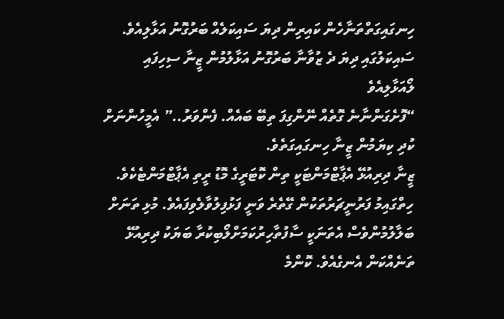ހިނގައިގަތްތަނާހެން ކައިރިން ދިޔަ ސައިކަލެއް ބަރުގޮނު އަޅާލިއެވެ. ސައިކަލުގައި ދިޔަ ދެ ޒުވާނާ ބަރުގޮނު އަޅާލުމުން ޒީނާ ސިހިފައި ލޯއަޅާލިއެވެ
“ފޮށެގަންނާނެ ގޮތެއް ނޭންގިފަ ތިބޭ ބައެއް. ފެންވަރު..” އެމީހުންނަށް ކުދި ކިޔަމުން ޒީނާ ހިނގައިގަތެވެ.
ޒީނާ ދިރިއުޅޭ އެޕާޓްމަންޓަކީ ތިން ކޮޓަރީގެ މޮޑު ރީތި އެޕާޓްމަންޓެކެވެ. ހިތްގައިމު ފަރުނީޗަރުތަކުން ގޭތެރެ ވަނީ ފަޅުފިލުވާލެވިފައެވެ. މުޅި ތަނަށް ބަލާލުމުންވެސް އެތަނަކީ ސާފުތާހިރުކަމަށްލޯބިކުރާ ބަޔަކު ދިރިއުޅޭ ތަނެއްކަން އެނގެއެވެ. ކޮންމެ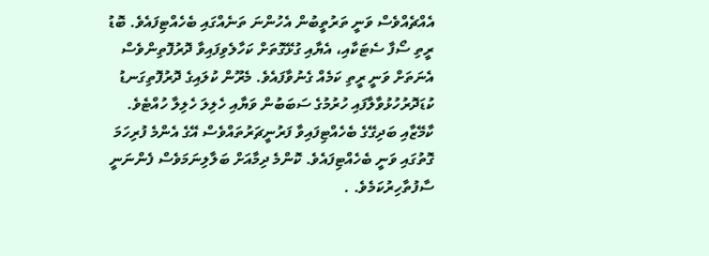އެއްޗެއްވެސް ވަނީ ތަރުތީބުން އެހުންނަ ތަނެއްގައި ބެހެއްޓިފައެވެ. ބޮޑު ރީތި ސޯފާ ސެޓަކާއި، އެޔާއި ގުޅޭގޮތަށް ކަހާލެވިފައިވާ ދޮރުފޮތިންވެސް އެނަތަށް ވަނީ ރީތި ކަމެއް ގެނުވާފައެވެ. މެރޫން ކުލައިގެ ދޮރުފޮތިގަނޑު ކުޑަދޮރުހުޅުވާލާފައި ހުރުމުގެ ސަބަބުން ވަޔާއި ހެލިލަ ހެލިލާ ހުއްޓެވެ. ކާމޭޒާއި ބަދިގޭގެ ބެހެއްޓިފައިވާ ފަރުނީޗަރުތައްވެސް އޭގެ އެންމެ ފުރިހަމަ ގޮތުގައި ވަނީ ބެހެއްޓިފައެވެ. ކޮންމެ ދިމާއަށް ބަލާލިނަމަވެސް ފެންނަނީ ސާފުތާހިރުކަމެވެ. .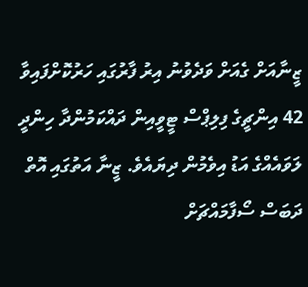ޒީނާއަށް ގެއަށް ވަދެވުނު އިރު ފާރުގައި ހަރުކޮށްފައިވާ 42 އިންޗީގެ ފިލިޕްސް ޓީވީއިން ދައްކަމުންދާ ހިންދީ ލަވައެއްގެ އަޑު އިވެމުން ދިޔައެވެ. ޒީނާ އަތުގައި އޮތް ދަބަސް ސޯފާމައްޗަށް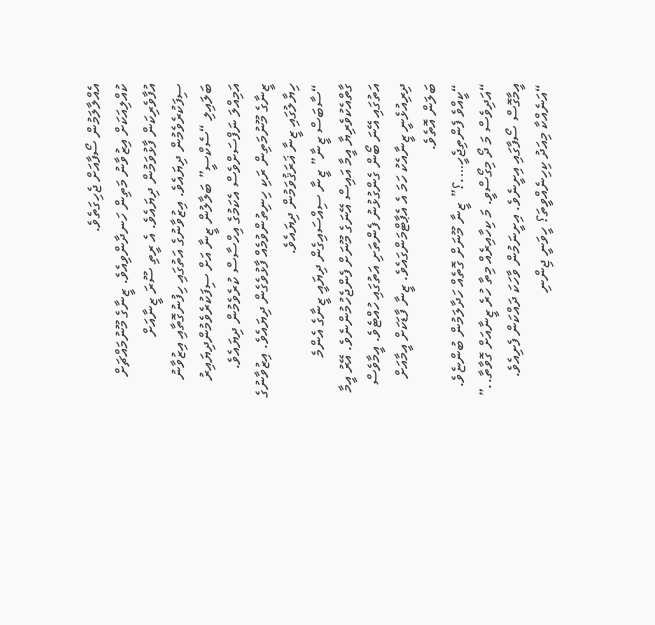އެއްލާލަމުން ސޯފާއަށް ޖެހިގަތެވެ.
ކުއްލިއަކަށް އިޒުވާނު މަތިން ހަނދާންވިއެވެ. ޒީނާގެ މޫނުމައްޗަށް އުފާވެރިކަން ފާޅުވަމުން ދިޔައެވެ. އެ ރީތި ސޫރަ ޒީނާއަށް ސިފަކުރެވެމުން ދިޔައެވެ. އިޒުވާނުގެ އަތުގައި ހިފުނުގޮތާއި އިޒުވާނު ބަލައިލި “ސެކްސީ” ބަލާލުން ޒީނާ އަށް ސިފަކުރެވެމުންދިޔައިރު އަމިއްލަ ނަފްސަށްވެސް އެކަމުގެ އިހްސާސް ކުރެވެމުން ދިޔައެވެ. ޒީނާގެ މޫނުމަތިން ރަކި ހިނިތުންވުމެއް ފާޅުވެގެން ދިޔައެވެ. އިޒުވާނުގެ ހިޔާލުގައި ޒީނާ ޣަރަޤުވަމުން ދިޔައެވެ.
“ސާބަސް ޒީނާ” ޒީނާ ސިއްސައިގެން ދިޔައީ ޒީނާގެ އެންމެ ގާތްއެކުވެރިޔާ އީމާ އައިސް އޭނަގެ މޫނަށް ފެންޖެހުމުންނެވެ. އޭރު އީމާ އަތުގައި އޭނަ ބޯން ގެންގުޅުނު ފެންތަށި އަތުގައި ހުއްޓެވެ. އީމާވެސް ދިރިއުޅެނީ ޒީނާއެކު ހަމަ އެ އެޕާޓްމަންގައެވެ. ޒީނާ ފާޑަކަށް އީމާއަށް ބަލަން އޮތެވެ.
“ކީއްވެ ފެންތިޖެހީ….؟” ޒީނާ މޫނަށް ގޮތެއް ހަދާލަމުން ބުންޏެވެ.
“އަދިވެސް މަ ދޯ މިގޯސްވީ. މަ ކިހާއިރެއް މިތާ ހުރެ ޒީނާއަށް ގޮވާތާ..” އީމާގޮސް ސޯފާގައި އިށީނެވެ. އިށީނަމުން ވާހަކަ ދައްކަން ފެށިއެވެ. “އަނެއްކާ މިއަދު ކިހިނެއްވީތަ؟ ހީވަނީ ޖިންނި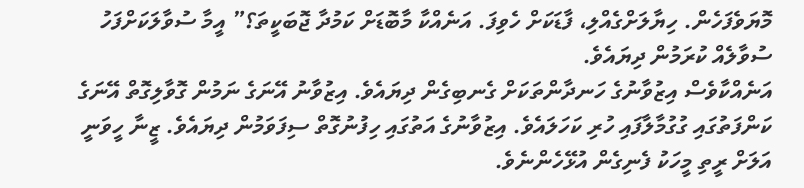މޮޔަވެފަހެން. ހިޔާލަށްގެއްލި، ފާޑަކަށް ހެވިފަ. އަނެއްކާ މާބޮޑަށް ކަމުދާ ޖޮބަކީތަ؟” އީމާ ސުވާލަކަށްފަހު ސުވާލެއް ކުރަމުން ދިޔައެވެ.
އަނެއްކާވެސް އިޒުވާނުގެ ހަނދާންތަކަށް ގެނބިގެން ދިޔައެވެ. އިޒުވާނު އޭނަގެ ނަމުން ގޮވާލިގޮތް އޭނަގެ ކަންފަތުގައި ގުގުމާލާފައި ހުރި ކަހަލައެވެ. އިޒުވާނުގެ އަތުގައި ހިފުނުގޮތް ސިފަވަމުން ދިޔައެވެ. ޒީނާ ހީވަނީ އަލަށް ރީތި މީހަކު ފެނިގެން އުޅޭހެންނެވެ.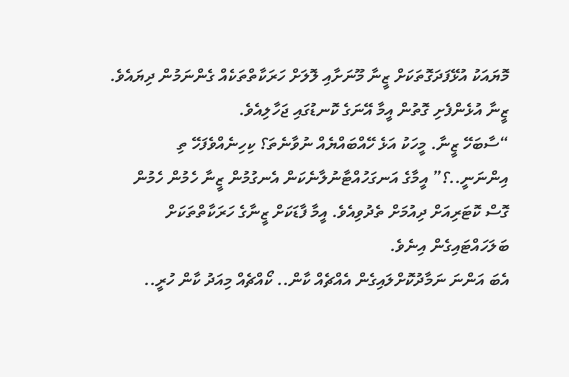މޮޔައަކު އުޅޭފަދަގޮތަކަށް ޒީނާ މޫނަށާއި ލޮލަށް ހަރަކާތްތަކެއް ގެންނަމުން ދިޔައެވެ. ޒީނާ އުޅެންފެށި ގޮތުން އީމާ އޭނަގެ ކޮނޑުގައި ޖަހާލިއެވެ.
“ސާބަހޭ ޒީނާ. މީހަކު އަޅެ ހޭއްބައްޔެއް ނުވާނެތަ؟ ކިހިނެއްވެފަހޭ ތި އިންނަނީ..؟” އީމާގެ އަނގަހުއްޓާނުލާނެކަން އެނގުމުން ޒީނާ ހެމުން ހެމުން ގޮސް ކޮޓަރިއަށް ދިއުމަށް ތެދުވިއެވެ. އީމާ ފާޑަކަށް ޒީނާގެ ހަރަކާތްތަކަށް ބަލަހައްޓައިގެން އިނެވެ.
އެބަ އަންނަ ނަމާދުކޮށްލައިގެން އެއްޗެއް ކާން.. ކޯއްޗެއް މިއަދު ކާން ހުރީ..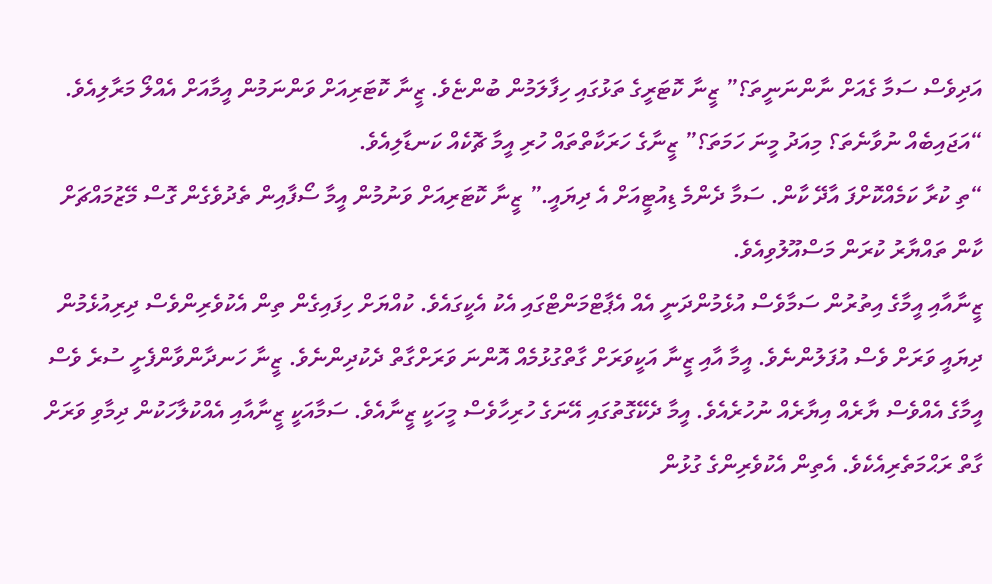އަދިވެސް ސަމާ ގެއަށް ނާންނަނީތަ؟” ޒީނާ ކޮޓަރީގެ ތަޅުގައި ހިފާލަމުން ބުންޏެވެ. ޒީނާ ކޮޓަރިއަށް ވަންނަމުން އީމާއަށް އެއްލޯ މަރާލިއެވެ.
“އަޖައިބެއް ނުވާނެތަ؟ މިއަދު މީނަ ހަމަތަ؟” ޒީނާގެ ހަރަކާތްތައް ހުރި އީމާ ޗޮކެއް ކަނޑާލިއެވެ.
“ތި ކުރާ ކަމެއްކޮށްފަ އާދޭ ކާން. ސަމާ ދެންމެ ޑިއުޓީއަށް އެ ދިޔައީ.” ޒީނާ ކޮޓަރިއަށް ވަނުމުން އީމާ ސޯފާއިން ތެދުވެގެން ގޮސް މޭޒުމައްޗަށް ކާން ތައްޔާރު ކުރަން މަސްއޫލުވިއެވެ.
ޒީނާއާއި އީމާގެ އިތުރުން ސަމާވެސް އުޅެމުންދަނީ އެއް އެޕާޓްމަންޓްގައި އެކު އެކީގައެވެ. ކުއްޔަށް ހިފައިގެން ތިން އެކުވެރިންވެސް ދިރިއުޅެމުން ދިޔައީ ވަރަށް ވެސް އުފަލުންނެވެ. އީމާ އާއި ޒީނާ އަކީވަރަށް ގާތްގުޅުމެއް އޮންނަ ވަރަށްގާތް ދެކުދިންނެވެ. ޒީނާ ހަނދާންވާންފެށީ ސުރެ ވެސް އީމާގެ އެއްވެސް ޔާރެއް އިޔާރެއް ނުހުރެއެވެ. އީމާ ދެކޭގޮތުގައި އޭނަގެ ހުރިހާވެސް މީހަކީ ޒީނާއެވެ. ސަމާއަކީ ޒީނާއާއި އެއްކުލާހަކުން ދިމާވި ވަރަށް ގާތް ރަޙްމަތެރިއެކެވެ. އެތިން އެކުވެރިންގެ ގުޅުން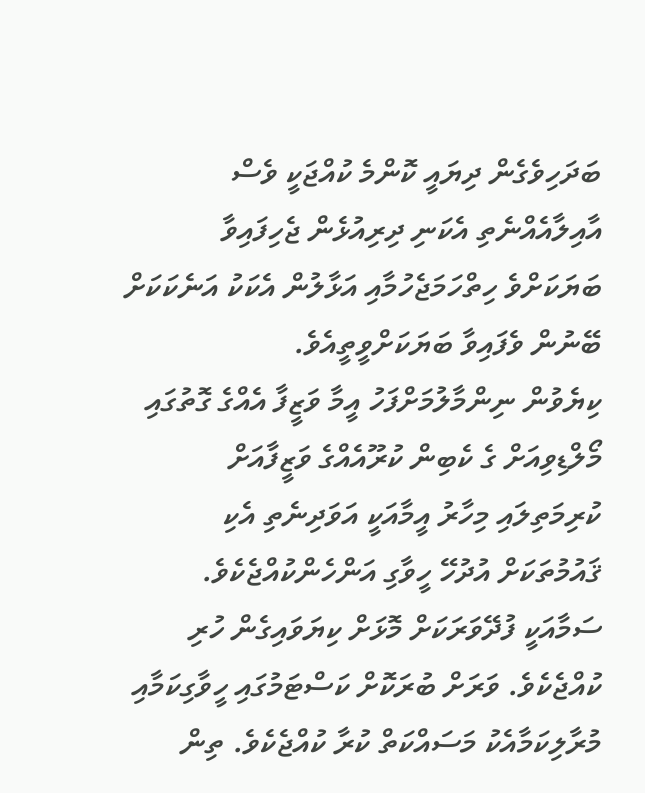ބަދަހިވެގެން ދިޔައީ ކޮންމެ ކުއްޖަކީ ވެސް އާއިލާއެއްނެތި އެކަނި ދިރިއުޅެން ޖެހިފައިވާ ބަޔަކަށްވެ ހިތްހަމަޖެހުމާއި އަޅާލުން އެކަކު އަނެކަކަށް ބޭނުން ވެފައިވާ ބަޔަކަށްވީތީއެވެ.
ކިޔެވުން ނިންމާލުމަށްފަހު އީމާ ވަޒީފާ އެއްގެ ގޮތުގައި މޯލްޑިވިއަށް ގެ ކެބިން ކުރޫއެއްގެ ވަޒީފާއަށް ކުރިމަތިލައި މިހާރު އީމާއަކީ އަވަދިނެތި އެކި ޤައުމުތަކަށް އުދުހޭ ހީވާގި އަންހެންކުއްޖެކެވެ. ސަމާއަކީ ފުދޭވަރަކަށް މޮޅަށް ކިޔަވައިގެން ހުރި ކުއްޖެކެވެ. ވަރަށް ބުރަކޮށް ކަސްޓަމުގައި ހީވާގިކަމާއި މުރާލިކަމާއެކު މަސައްކަތް ކުރާ ކުއްޖެކެވެ. ތިން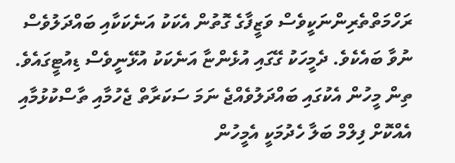ރަހްމަތްތެރިންނަކީވެސް ވަޒީފާގެ ގޮތުން އެކަކު އަނެކަކާއި ބައްދަލުވެސް ނުވާ ބައެކެވެ. ދެމީހަކު ގޭގައި އުޅެންޏާ އަނެކަކު އުޅޭނީވެސް ޑިއުޓީގައެވެ. ތިން މީހުން އެކުގައި ބައްދަލުވެއްޖެ ނަމަ ސަކަރާތް ޖެހުމާއި ތާސްކުޅުމާއި އެއްކޮށް ފިލްމް ބަލާ ހެދުމަކީ އެމީހުން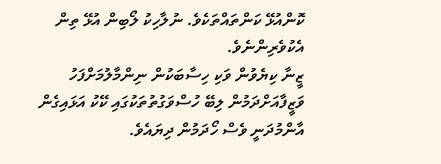ކޮންއުޅޭ ކަންތައްތަކެވެ. ނުލާހިކު ލޯބިން އުޅޭ ތިން އެކުވެރިންނެވެ.
ޒީނާ ކިޔެވުން ވަކި ހިސާބަކުން ނިންމާލުމަށްފަހު ވަޒީފާއަށްދަމުން ލިބޭ ހުސްވަގުތުތަކުގައި ކޭކު އަޅައިގެން އާންމުދަނީ ވެސް ހޯދަމުން ދިޔައެވެ.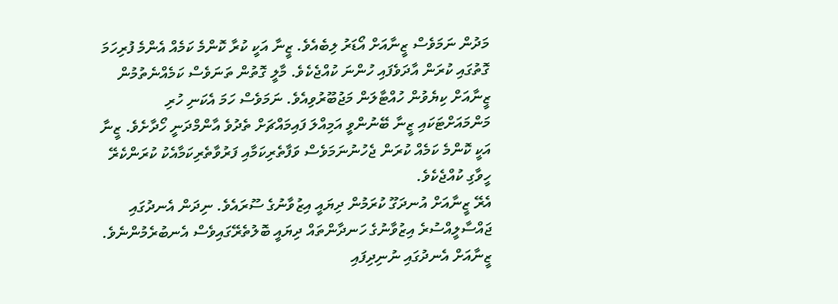މަދުން ނަމަވެސް ޒީނާއަށް އޯޑަރު ލިބެއެވެ. ޒީނާ އަކީ ކުރާ ކޮންމެ ކަމެއް އެންމެ ފުރިހަމަ ގޮތުގައި ކުރަން އާދަވެފައި ހުންނަ ކުއްޖެކެވެ. މާލީ ގޮތުން ތަނަވެސް ކަމެއްނެތުމުން ޒީނާއަށް ކިޔެވުން ހުއްޓާލަން މަޖުބޫރުވިއެވެ. ނަމަވެސް ހަމަ އެކަނި ހުރި މަންމައަށްޓަކައި ޒީނާ ބޭނުންވީ އަމިއްލަ ފައިމައްޗަށް ތެދުވެ އާންމްދަނީ ހޯދާށެވެ. ޒީނާ އަކީ ކޮންމެ ކަމެއް ކުރަން ޖެހުނުނަމަވެސް ވަފާތެރިކަމާއި ފަރުވާތެރިކަމާއެކު ކުރަންކެރޭ ހީވާގި ކުއްޖެކެވެ.
އެރޭ ޒީނާއަށް އުނދަގޫ ކުރަމުން ދިޔައީ އިޒުވާނުގެ ސޫރައެވެ. ނިދަން އެނދުގައި ޖައްސާލީއްސުރެ އިޒުވާނުގެ ހަނދާންތައް ދިޔައީ ބޮލުތެރޭގައިވެސް އެނބުރެމުންނެވެ. ޒީނާއަށް އެނދުގައި ނުނިދިފައި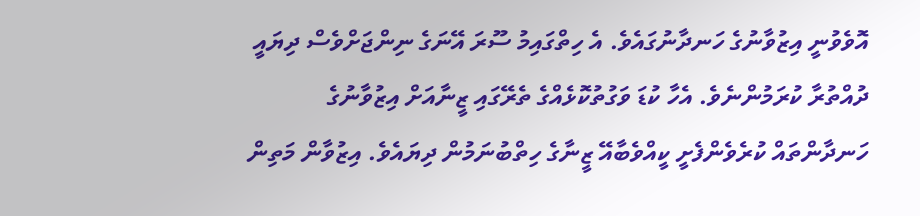އޮވެވުނީ އިޒުވާނުގެ ހަނދާނުގައެވެ. އެ ހިތްގައިމު ސޫރަ އޭނަގެ ނިންޖަށްވެސް ދިޔައީ ދުއްތުރާ ކުރަމުންނެވެ. އެހާ ކުޑަ ވަގުތުކޮޅެއްގެ ތެރޭގައި ޒީނާއަށް އިޒުވާނުގެ ހަނދާންތައް ކުރެވެންފެށީ ކީއްވެބާއޭ ޒީނާގެ ހިތްބުނަމުން ދިޔައެވެ. އިޒުވާން މަތިން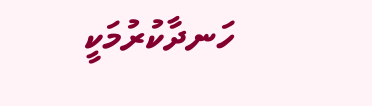ހަނދާކުރުމަކީ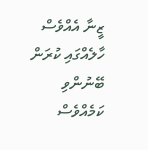ޒީނާ އެއްވެސް ހާލެއްގައި ކުރަން ބޭނުންވި ކަމެއްވެސް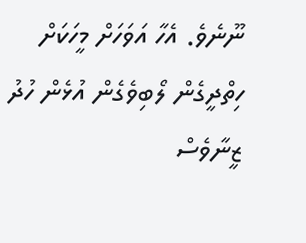ނޫނެވެ. އެހާ އަވަހަށް މީހަކަށް ހިތްދީގެން ލޯބިވެގެން އުޅެން ހުދު ޒީނާވެސް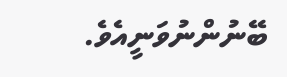ބޭނުންނުވަނީއެވެ.